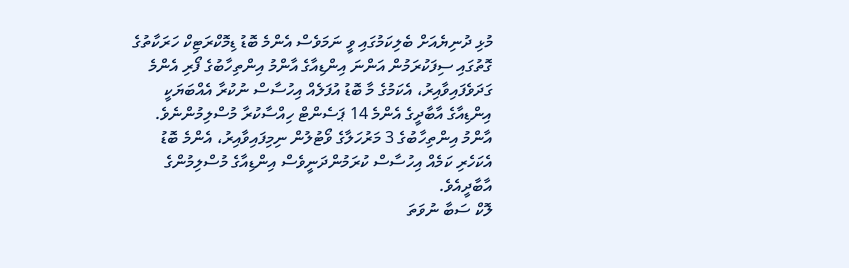މުޅި ދުނިޔެއަށް ބެލިކަމުގައި ވީ ނަމަވެސް އެންމެ ބޮޑު ޑިމޮކްރަޓިކް ހަރަކާތުގެ ގޮތުގައި ސިފަކުރަމުން އަންނަ އިންޑިއާގެ އާންމު އިންތިހާބުގެ ފޯރި އެންމެ ގަދަވެފައިވާއިރު، އެކަމުގެ މާ ބޮޑު އުފަލެއް އިހުސާސް ނުކުރާ އެއްބަޔަކީ އިންޑިއާގެ އާބާދީގެ އެންމެ 14 ޕަސެންޓް ހިއްސާކުރާ މުސްލިމުންނެވެ. އާންމު އިންތިހާބުގެ 3 މަރުހަލާގެ ވޯޓުލުން ނިމިފައިވާއިރު، އެންމެ ބޮޑު އެކަހެރި ކަމެއް އިހުސާސް ކުރަމުންދަނީވެސް އިންޑިއާގެ މުސްލިމުންގެ އާބާދީއެވެ.
ލޮކް ސަބާ ނުވަތަ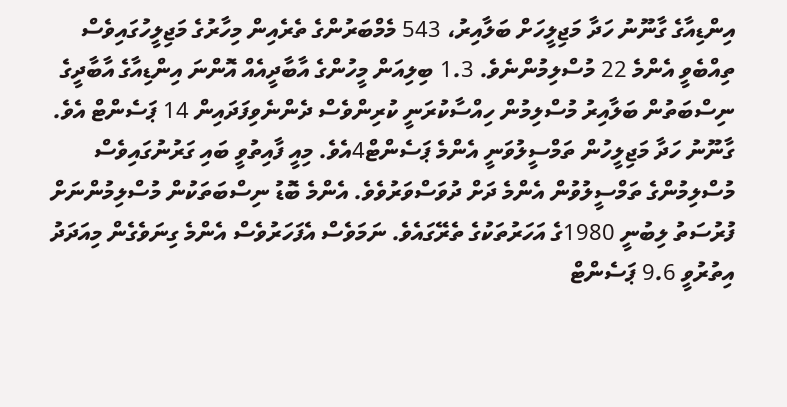އިންޑިއާގެ ގާނޫނު ހަދާ މަޖިލީހަށް ބަލާއިރު، 543 މެމްބަރުންގެ ތެރެއިން މިހާރުގެ މަޖިލީހުގައިވެސް ތިއްބެވީ އެންމެ 22 މުސްލިމުންނެވެ. 1.3 ބިލިއަން މީހުންގެ އާބާދީއެއް އޮންނަ އިންޑިއާގެ އާބާދީގެ ނިސްބަތުން ބަލާއިރު މުސްލިމުން ހިއްސާކުރަނީ ކުރިންވެސް ދެންނެވިފަދައިން 14 ޕަސެންޓް އެވެ. ގާނޫނު ހަދާ މަޖިލީހުން ތަމްސީލުވަނީ އެންމެ ޕަސެންޓް4އެވެ. މިއީ ފާއިތުވީ ބައި ގަރުނުގައިވެސް މުސްލިމުންގެ ތަމްސީލުވުން އެންމެ ދަށް ދުވަސްވަރުވެވެ. އެންމެ ބޮޑު ނިސްބަތަކުން މުސްލިމުންނަށް ފުރުސަތު ލިބުނީ 1980ގެ އަހަރުތަކުގެ ތެރޭގައެވެ. ނަމަވެސް އެފަހަރުވެސް އެންމެ ގިނަވެގެން މިއަދަދު އިތުރުވީ 9.6 ޕަސެންޓް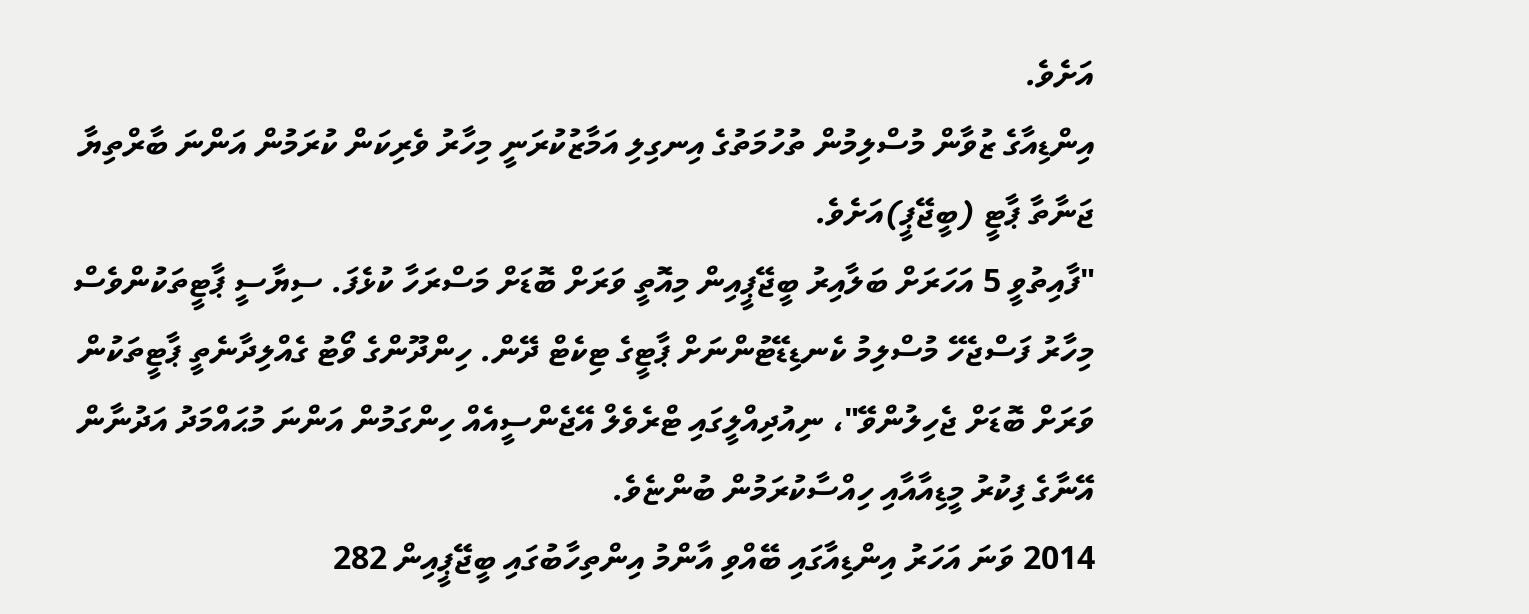އަށެވެ.
އިންޑިއާގެ ޒުވާން މުސްލިމުން ތުހުމަތުގެ އިނގިލި އަމާޒުކުރަނީ މިހާރު ވެރިކަން ކުރަމުން އަންނަ ބާރްތިޔާ ޖަނާތާ ޕާޓީ (ބީޖޭޕީ)އަށެވެ.
"ފާއިތުވީ 5 އަހަރަށް ބަލާއިރު ބީޖޭޕީއިން މިއޮތީ ވަރަށް ބޮޑަށް މަސްރަހާ ކުޅެފަ. ސިޔާސީ ޕާޓީތަކުންވެސް މިހާރު ފަސްޖެހޭ މުސްލިމު ކެނޑިޑޭޓުންނަށް ޕާޓީގެ ޓިކެޓް ދޭން. ހިންދޫންގެ ވޯޓު ގެއްލިދާނެތީ ޕާޓީތަކުން ވަރަށް ބޮޑަށް ޖެހިލުންވޭ"، ނިއުދިއްލީގައި ޓްރެވެލް އޭޖެންސީއެއް ހިންގަމުން އަންނަ މުޙައްމަދު އަދުނާން އޭނާގެ ފިކުރު މީޑިއާއާއި ހިއްސާކުރަމުން ބުންޏެވެ.
2014 ވަނަ އަހަރު އިންޑިއާގައި ބޭއްވި އާންމު އިންތިހާބުގައި ބީޖޭޕީއިން 282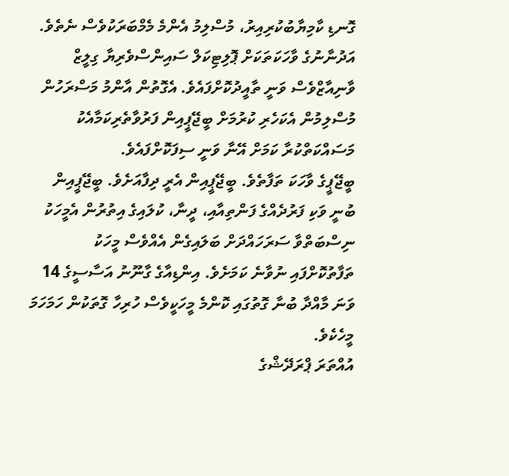ގޮނޑި ކާމިޔާބުކުރިއިރު، މުސްލިމު އެންމެ މެމްބަރަކުވެސް ނެތެވެ. އަދުނާނުގެ ވާހަކަތަކަށް ޕޮލިޓިކަލް ސައިންސްވެރިޔާ ގިލީޒް ވާނިއާޒްވެސް ވަނީ ތާއީދުކޮށްފައެވެ. އެގޮތުން އާންމު މަސްރަހުން މުސްލިމުން އެކަހެރި ކުރުމަށް ބީޖޭޕީއިން ފަރުވާތެރިކަމާއެކު މަސައްކަތްކުރާ ކަމަށް އޭނާ ވަނީ ސިފަކޮށްފައެވެ.
ބީޖޭޕީގެ ވާހަކަ ތަފާތެވެ. ބީޖޭޕީއިން އެރީ ދިފާއަށެވެ. ބީޖޭޕީއިން ބުނީ ވަކި ފަރުދެއްގެ ފަންތިއާއި، ދީނާ، ކުލައިގެ އިތުރުން އެމީހަކު ނިސްބަތްވާ ސަރަހައްދަށް ބަލައިގެން އެއްވެސް މީހަކު ތަފާތުކޮށްފައި ނުވާނެ ކަމަށެވެ. އިންޑިއާގެ ގާނޫނު އަސާސީގެ 14 ވަނަ މާއްދާ ބުނާ ގޮތުގައި ކޮންމެ މީހަކީވެސް ހުރިހާ ގޮތަކުން ހަމަހަމަ މީހެކެވެ.
އުއްތަރަ ޕްރަދޭޝްގެ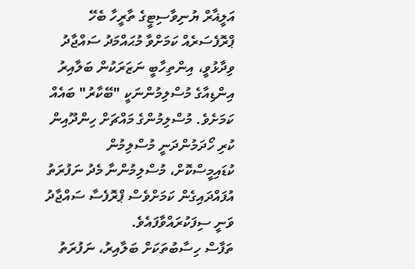އަލީޣާރް ޔުނިވާސިޓީގެ ތާރީހާ ބެހޭ ޕްރޮފެސަރެއް ކަމަށްވާ މުޙައްމަދު ސައްޖާދު ވިދާޅުވީ، އިންތިހާބީ ނަޒަރަކުން ބަލާއިރު އިންޑިއާގެ މުސްލިމުންނަކީ "ބޭކާރު" ބައެއް ކަމަށެވެ. މުސްލިމުންގެ މައްޗަށް ހިންދޫއިން ކުރި ހޯދަމުންދަނީ މުސްލިމުން ކުޑައިމީސްކޮށް، މުސްލިމުންނާ މެދު ނަފުރަތު އުފައްދައިގެން ކަމަށްވެސް ޕްރޮފެސާ ސައްޖާދު ވަނީ ސިފަކުރައްވާފައެވެ.
ތަފާސް ހިސާބުތަކަށް ބަލާއިރު، ނަފުރަތު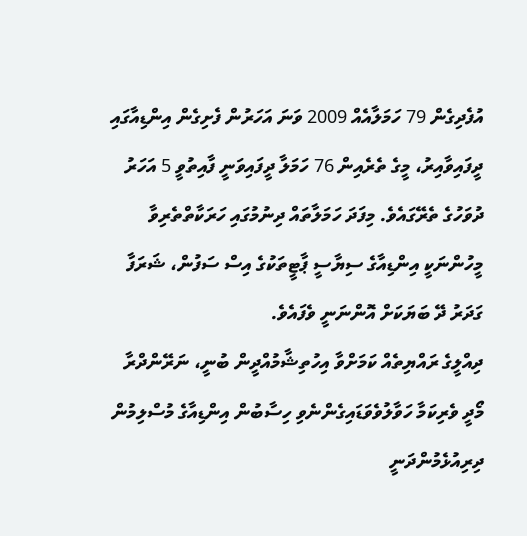އުފެދިގެން 79 ހަމަލާއެއް 2009 ވަނަ އަހަރުން ފެށިގެން އިންޑިއާގައި ދީފައިވާއިރު، މީގެ ތެރެއިން 76 ހަމަލާ ދީފައިވަނީ ފާއިތުވީ 5 އަހަރު ދުވަހުގެ ތެރޭގައެވެ. މިފަދަ ހަމަލާތައް ދިނުމުގައި ހަރަކާތްތެރިވާ މީހުންނަކީ އިންޑިއާގެ ސިޔާސީ ޕާޓީތަކުގެ އިސް ސަފުން، ޝަރަފާ ގަދަރު ދޭ ބަޔަކަށް އޮންނަނީ ވެފައެވެ.
ދިއްލީގެ ރައްޔިތެއް ކަމަށްވާ އިހުތިޝާމުއްދީން ބުނީ، ނަރޭންދްރާ މޯދީ ވެރިކަމާ ހަވާލުވެވަޑައިގެންނެވި ހިސާބުން އިންޑިއާގެ މުސްލިމުން ދިރިއުޅެމުންދަނީ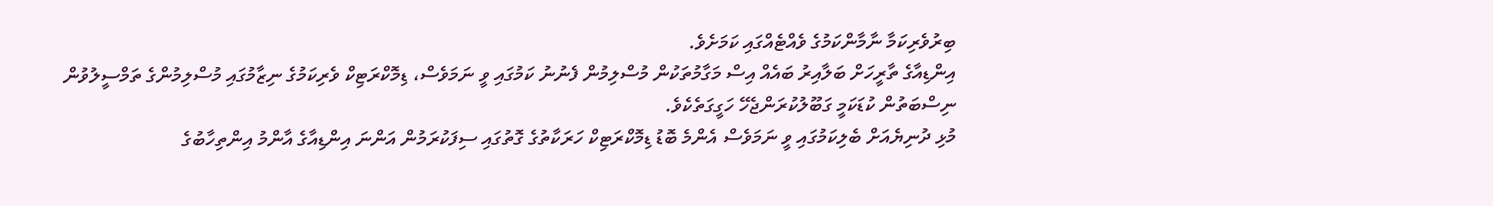ބިރުވެރިކަމާ ނާމާންކަމުގެ ވެއްޓެއްގައި ކަމަށެވެ.
އިންޑިއާގެ ތާރީހަށް ބަލާއިރު ބައެއް އިސް މަގާމުތަކުން މުސްލިމުން ފެނުނު ކަމުގައި ވީ ނަމަވެސް، ޑިމޮކްރަޓިކް ވެރިކަމުގެ ނިޒާމުގައި މުސްލިމުންގެ ތަމްސީލުވުން ނިސްބަތުން ކުޑަކަމީ ގަބޫލުކުރަންޖެހޭ ހަގީގަތެކެވެ.
މުޅި ދުނިޔެއަށް ބެލިކަމުގައި ވީ ނަމަވެސް އެންމެ ބޮޑު ޑިމޮކްރަޓިކް ހަރަކާތުގެ ގޮތުގައި ސިފަކުރަމުން އަންނަ އިންޑިއާގެ އާންމު އިންތިހާބުގެ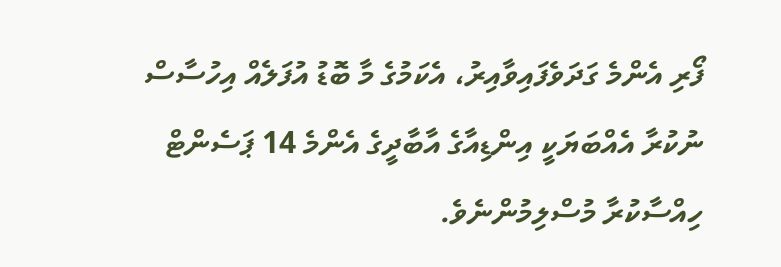ފޯރި އެންމެ ގަދަވެފައިވާއިރު، އެކަމުގެ މާ ބޮޑު އުފަލެއް އިހުސާސް ނުކުރާ އެއްބަޔަކީ އިންޑިއާގެ އާބާދީގެ އެންމެ 14 ޕަސެންޓް ހިއްސާކުރާ މުސްލިމުންނެވެ.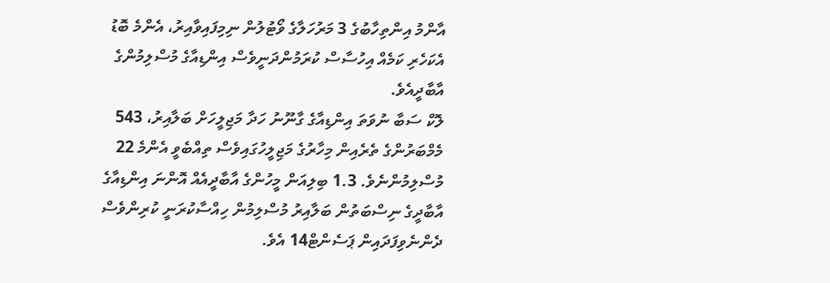އާންމު އިންތިހާބުގެ 3 މަރުހަލާގެ ވޯޓުލުން ނިމިފައިވާއިރު، އެންމެ ބޮޑު އެކަހެރި ކަމެއް އިހުސާސް ކުރަމުންދަނީވެސް އިންޑިއާގެ މުސްލިމުންގެ އާބާދީއެވެ.
ލޮކް ސަބާ ނުވަތަ އިންޑިއާގެ ގާނޫނު ހަދާ މަޖިލީހަށް ބަލާއިރު، 543 މެމްބަރުންގެ ތެރެއިން މިހާރުގެ މަޖިލީހުގައިވެސް ތިއްބެވީ އެންމެ 22 މުސްލިމުންނެވެ. 1.3 ބިލިއަން މީހުންގެ އާބާދީއެއް އޮންނަ އިންޑިއާގެ އާބާދީގެ ނިސްބަތުން ބަލާއިރު މުސްލިމުން ހިއްސާކުރަނީ ކުރިންވެސް ދެންނެވިފަދައިން ޕަސެންޓް14 އެވެ.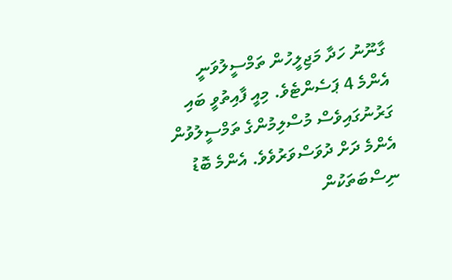ގާނޫނު ހަދާ މަޖިލީހުން ތަމްސީލުވަނީ އެންމެ 4 ޕަސެންޓެވެ. މިއީ ފާއިތުވީ ބައި ގަރުނުގައިވެސް މުސްލިމުންގެ ތަމްސީލުވުން އެންމެ ދަށް ދުވަސްވަރުވެވެ. އެންމެ ބޮޑު ނިސްބަތަކުން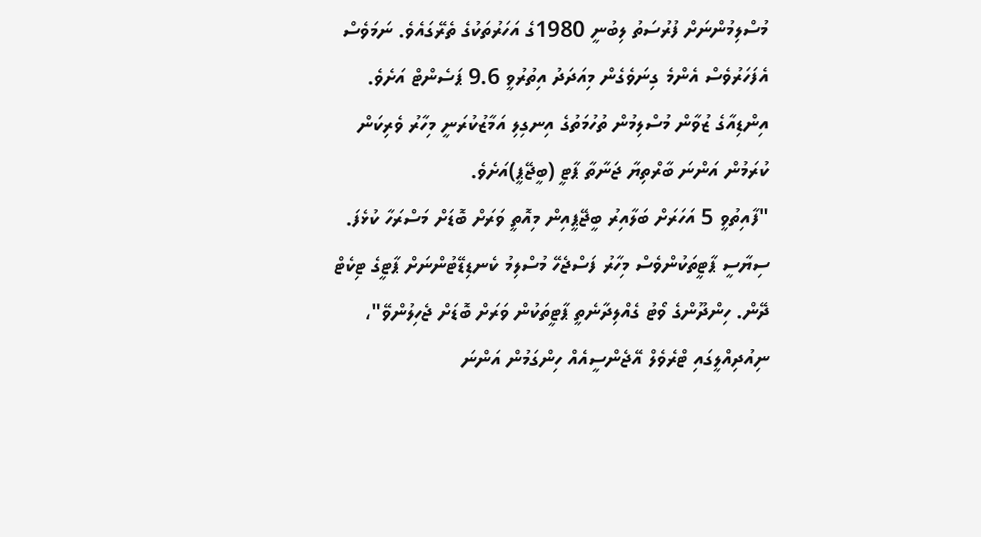މުސްލިމުންނަށް ފުރުސަތު ލިބުނީ 1980ގެ އަހަރުތަކުގެ ތެރޭގައެވެ. ނަމަވެސް އެފަހަރުވެސް އެންމެ ގިނަވެގެން މިއަދަދު އިތުރުވީ 9.6 ޕަސެންޓް އަށެވެ.
އިންޑިއާގެ ޒުވާން މުސްލިމުން ތުހުމަތުގެ އިނގިލި އަމާޒުކުރަނީ މިހާރު ވެރިކަން ކުރަމުން އަންނަ ބާރްތިޔާ ޖަނާތާ ޕާޓީ (ބީޖޭޕީ)އަށެވެ.
"ފާއިތުވީ 5 އަހަރަށް ބަލާއިރު ބީޖޭޕީއިން މިއޮތީ ވަރަށް ބޮޑަށް މަސްރަހާ ކުޅެފަ. ސިޔާސީ ޕާޓީތަކުންވެސް މިހާރު ފަސްޖެހޭ މުސްލިމު ކެނޑިޑޭޓުންނަށް ޕާޓީގެ ޓިކެޓް ދޭން. ހިންދޫންގެ ވޯޓު ގެއްލިދާނެތީ ޕާޓީތަކުން ވަރަށް ބޮޑަށް ޖެހިލުންވޭ"، ނިއުދިއްލީގައި ޓްރެވެލް އޭޖެންސީއެއް ހިންގަމުން އަންނަ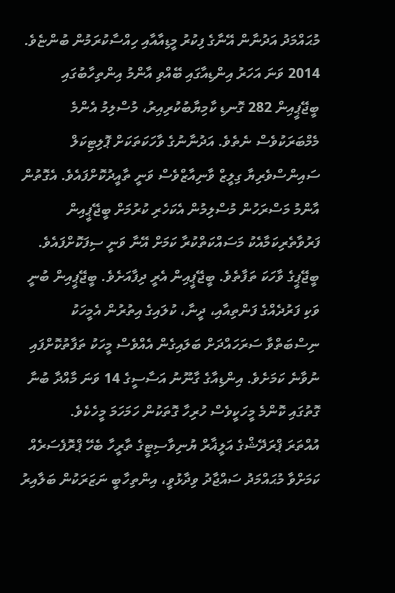މުޙައްމަދު އަދުނާން އޭނާގެ ފިކުރު މީޑިއާއާއި ހިއްސާކުރަމުން ބުންޏެވެ.
2014 ވަނަ އަހަރު އިންޑިއާގައި ބޭއްވި އާންމު އިންތިހާބުގައި ބީޖޭޕީއިން 282 ގޮނޑި ކާމިޔާބުކުރިއިރު، މުސްލިމު އެންމެ މެމްބަރަކުވެސް ނެތެވެ. އަދުނާނުގެ ވާހަކަތަކަށް ޕޮލިޓިކަލް ސައިންސްވެރިޔާ ގިލީޒް ވާނިއާޒްވެސް ވަނީ ތާއީދުކޮށްފައެވެ. އެގޮތުން އާންމު މަސްރަހުން މުސްލިމުން އެކަހެރި ކުރުމަށް ބީޖޭޕީއިން ފަރުވާތެރިކަމާއެކު މަސައްކަތްކުރާ ކަމަށް އޭނާ ވަނީ ސިފަކޮށްފައެވެ.
ބީޖޭޕީގެ ވާހަކަ ތަފާތެވެ. ބީޖޭޕީއިން އެރީ ދިފާއަށެވެ. ބީޖޭޕީއިން ބުނީ ވަކި ފަރުދެއްގެ ފަންތިއާއި، ދީނާ، ކުލައިގެ އިތުރުން އެމީހަކު ނިސްބަތްވާ ސަރަހައްދަށް ބަލައިގެން އެއްވެސް މީހަކު ތަފާތުކޮށްފައި ނުވާނެ ކަމަށެވެ. އިންޑިއާގެ ގާނޫނު އަސާސީގެ 14 ވަނަ މާއްދާ ބުނާ ގޮތުގައި ކޮންމެ މީހަކީވެސް ހުރިހާ ގޮތަކުން ހަމަހަމަ މީހެކެވެ.
އުއްތަރަ ޕްރަދޭޝްގެ އަލީޣާރް ޔުނިވާސިޓީގެ ތާރީހާ ބެހޭ ޕްރޮފެސަރެއް ކަމަށްވާ މުޙައްމަދު ސައްޖާދު ވިދާޅުވީ، އިންތިހާބީ ނަޒަރަކުން ބަލާއިރު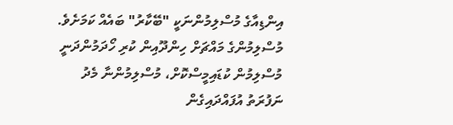އިންޑިއާގެ މުސްލިމުންނަކީ "ބޭކާރު" ބައެއް ކަމަށެވެ. މުސްލިމުންގެ މައްޗަށް ހިންދޫއިން ކުރި ހޯދަމުންދަނީ މުސްލިމުން ކުޑައިމީސްކޮށް، މުސްލިމުންނާ މެދު ނަފުރަތު އުފައްދައިގެން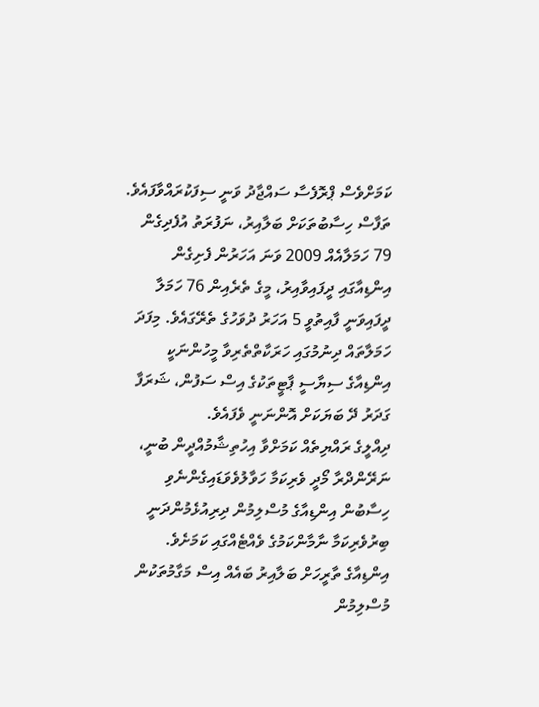ކަމަށްވެސް ޕްރޮފެސާ ސައްޖާދު ވަނީ ސިފަކުރައްވާފައެވެ.
ތަފާސް ހިސާބުތަކަށް ބަލާއިރު، ނަފުރަތު އުފެދިގެން 79 ހަމަލާއެއް 2009 ވަނަ އަހަރުން ފެށިގެން އިންޑިއާގައި ދީފައިވާއިރު، މީގެ ތެރެއިން 76 ހަމަލާ ދީފައިވަނީ ފާއިތުވީ 5 އަހަރު ދުވަހުގެ ތެރޭގައެވެ. މިފަދަ ހަމަލާތައް ދިނުމުގައި ހަރަކާތްތެރިވާ މީހުންނަކީ އިންޑިއާގެ ސިޔާސީ ޕާޓީތަކުގެ އިސް ސަފުން، ޝަރަފާ ގަދަރު ދޭ ބަޔަކަށް އޮންނަނީ ވެފައެވެ.
ދިއްލީގެ ރައްޔިތެއް ކަމަށްވާ އިހުތިޝާމުއްދީން ބުނީ، ނަރޭންދްރާ މޯދީ ވެރިކަމާ ހަވާލުވެވަޑައިގެންނެވި ހިސާބުން އިންޑިއާގެ މުސްލިމުން ދިރިއުޅެމުންދަނީ ބިރުވެރިކަމާ ނާމާންކަމުގެ ވެއްޓެއްގައި ކަމަށެވެ.
އިންޑިއާގެ ތާރީހަށް ބަލާއިރު ބައެއް އިސް މަގާމުތަކުން މުސްލިމުން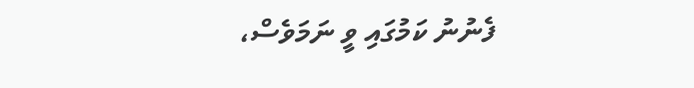ފެނުނު ކަމުގައި ވީ ނަމަވެސް،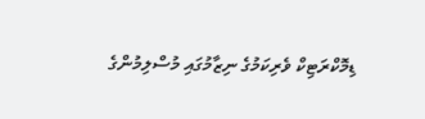ޑިމޮކްރަޓިކް ވެރިކަމުގެ ނިޒާމުގައި މުސްލިމުންގެ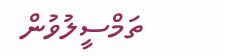ތަމްސީލުވުން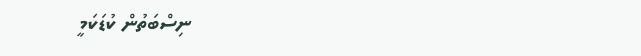ނިސްބަތުން ކުޑަކަމީ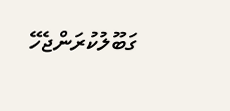ގަބޫލުކުރަންޖެހޭ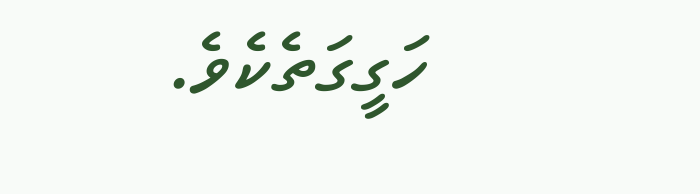ހަގީގަތެކެވެ.